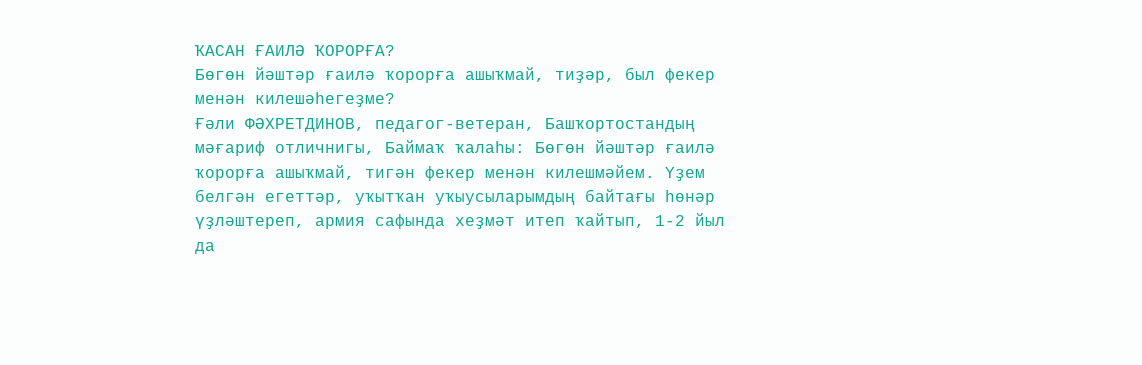ҠАСАН ҒАИЛӘ ҠОРОРҒА?
Бөгөн йәштәр ғаилә ҡорорға ашыҡмай, тиҙәр, был фекер менән килешәһегеҙме?
Ғәли ФӘХРЕТДИНОВ, педагог-ветеран, Башҡортостандың мәғариф отличнигы, Баймаҡ ҡалаһы: Бөгөн йәштәр ғаилә ҡорорға ашыҡмай, тигән фекер менән килешмәйем. Үҙем белгән егеттәр, уҡытҡан уҡыусыларымдың байтағы һөнәр үҙләштереп, армия сафында хеҙмәт итеп ҡайтып, 1-2 йыл да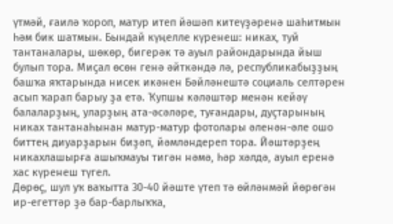үтмәй, ғаилә ҡороп, матур итеп йәшәп китеүҙәренә шаһитмын һәм бик шатмын. Бындай күңелле күренеш: никах, туй тантаналары, шөкөр, бигерәк тә ауыл райондарында йыш булып тора. Миҫал өсөн генә әйткәндә лә, республикабыҙҙың башҡа яҡтарында нисек икәнен Бәйләнештә социаль селтәрен асып ҡарап барыу ҙа етә. Ҡупшы кәләштәр менән кейәү балаларҙың, уларҙың ата-әсәләре, туғандары, дуҫтарының никах тантанаһынан матур-матур фотолары әленән-әле ошо биттең диуарҙарын биҙәп, йәмләндереп тора. Йәштәрҙең никахлашырға ашыҡмауы тигән нәмә, һәр хәлдә, ауыл еренә хас күренеш түгел.
Дөрөҫ, шул уҡ ваҡытта 30-40 йәште үтеп тә өйләнмәй йөрөгән ир-егеттәр ҙә бар-барлыҡҡа,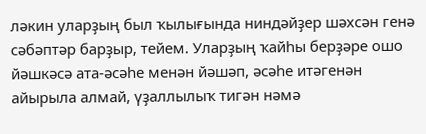ләкин уларҙың был ҡылығында ниндәйҙер шәхсән генә сәбәптәр барҙыр, тейем. Уларҙың ҡайһы берҙәре ошо йәшкәсә ата-әсәһе менән йәшәп, әсәһе итәгенән айырыла алмай, үҙаллылыҡ тигән нәмә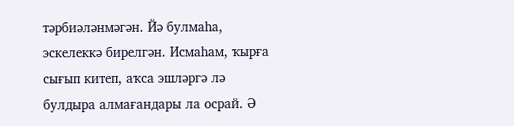тәрбиәләнмәгән. Йә булмаһа, эскелеккә бирелгән. Исмаһам, ҡырға сығып китеп, аҡса эшләргә лә булдыра алмағандары ла осрай. Ә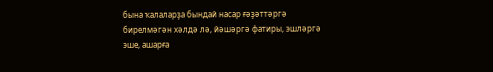бына ҡалаларҙа бындай насар ғәҙәттәргә бирелмәгән хәлдә лә, йәшәргә фатиры, эшләргә эше, ашарға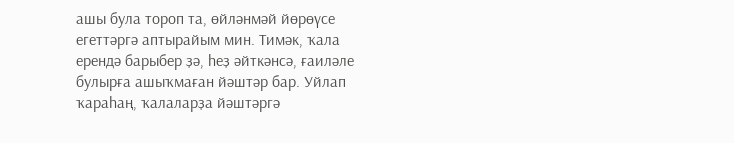ашы була тороп та, өйләнмәй йөрөүсе егеттәргә аптырайым мин. Тимәк, ҡала ерендә барыбер ҙә, һеҙ әйткәнсә, ғаиләле булырға ашыҡмаған йәштәр бар. Уйлап ҡараһаң, ҡалаларҙа йәштәргә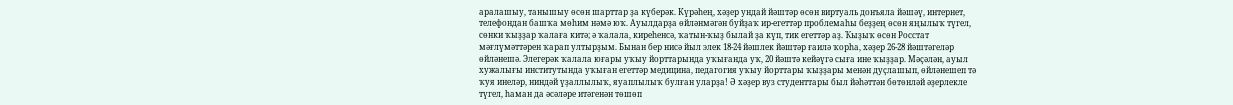аралашыу, танышыу өсөн шарттар ҙа күберәк. Күрәһең, хәҙер ундай йәштәр өсөн виртуаль донъяла йәшәү, интернет, телефондан башҡа мөһим нәмә юҡ. Ауылдарҙа өйләнмәгән буйҙаҡ ир-егеттәр проблемаһы беҙҙең өсөн яңылыҡ түгел, сөнки ҡыҙҙар ҡалаға китә; ә ҡалала, киреһенсә, ҡатын-ҡыҙ былай ҙа күп, тик егеттәр аҙ. Ҡыҙыҡ өсөн Росстат мәғлүмәттәрен ҡарап ултырҙым. Бынан бер нисә йыл элек 18-24 йәшлек йәштәр ғаилә ҡорһа, хәҙер 26-28 йәштәгеләр өйләнешә. Элегерәк ҡалала юғары уҡыу йорттарында уҡығанда уҡ, 20 йәштә кейәүгә сыға ине ҡыҙҙар. Мәҫәлән, ауыл хужалығы институтында уҡыған егеттәр медицина, педагогия уҡыу йорттары ҡыҙҙары менән дуҫлашып, өйләнешеп тә ҡуя инеләр, ниндәй үҙаллылыҡ, яуаплылыҡ булған уларҙа! Ә хәҙер вуз студенттары был йәһәттән бөтөнләй әҙерлекле түгел, һаман да әсәләре итәгенән төшөп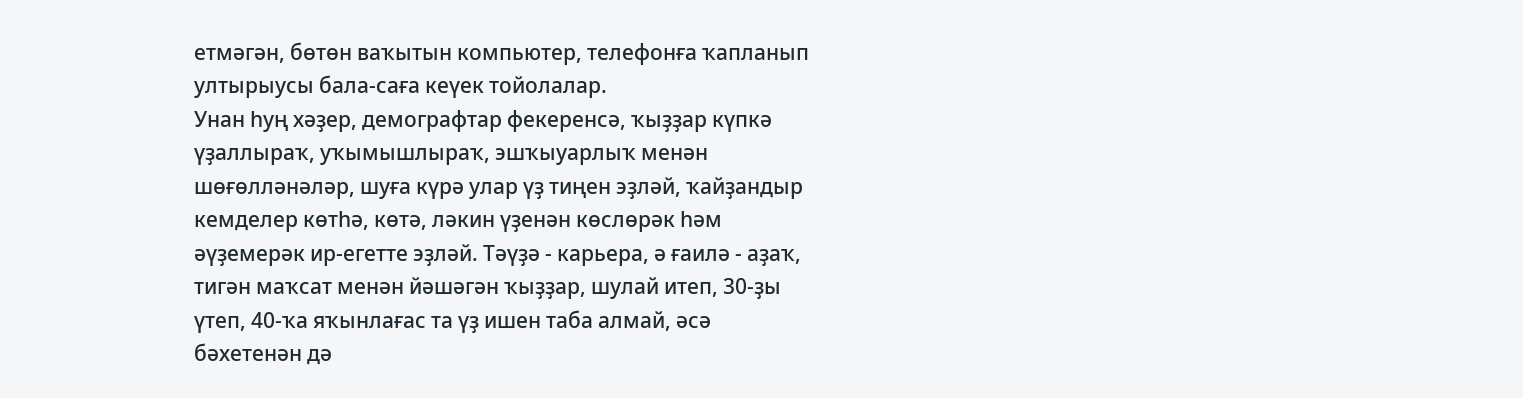етмәгән, бөтөн ваҡытын компьютер, телефонға ҡапланып ултырыусы бала-саға кеүек тойолалар.
Унан һуң хәҙер, демографтар фекеренсә, ҡыҙҙар күпкә үҙаллыраҡ, уҡымышлыраҡ, эшҡыуарлыҡ менән шөғөлләнәләр, шуға күрә улар үҙ тиңен эҙләй, ҡайҙандыр кемделер көтһә, көтә, ләкин үҙенән көслөрәк һәм әүҙемерәк ир-егетте эҙләй. Тәүҙә - карьера, ә ғаилә - аҙаҡ, тигән маҡсат менән йәшәгән ҡыҙҙар, шулай итеп, 30-ҙы үтеп, 40-ҡа яҡынлағас та үҙ ишен таба алмай, әсә бәхетенән дә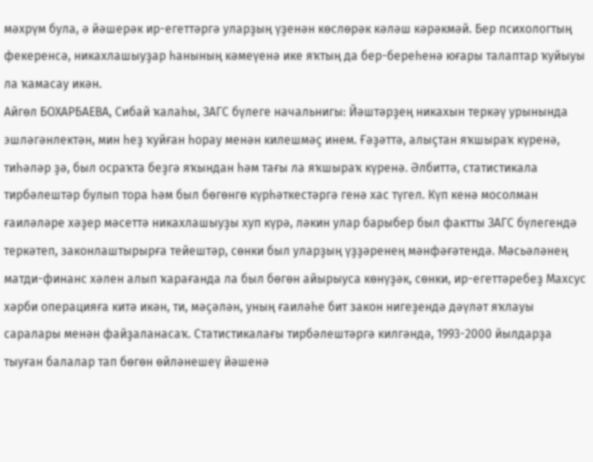мәхрүм була, ә йәшерәк ир-егеттәргә уларҙың үҙенән көслөрәк кәләш кәрәкмәй. Бер психологтың фекеренсә, никахлашыуҙар һанының кәмеүенә ике яҡтың да бер-береһенә юғары талаптар ҡуйыуы ла ҡамасау икән.
Айгөл БОХАРБАЕВА, Сибай ҡалаһы, ЗАГС бүлеге начальнигы: Йәштәрҙең никахын теркәү урынында эшләгәнлектән, мин һеҙ ҡуйған һорау менән килешмәҫ инем. Ғәҙәттә, алыҫтан яҡшыраҡ күренә, тиһәләр ҙә, был осраҡта беҙгә яҡындан һәм тағы ла яҡшыраҡ күренә. Әлбиттә, статистикала тирбәлештәр булып тора һәм был бөгөнгө күрһәткестәргә генә хас түгел. Күп кенә мосолман ғаиләләре хәҙер мәсеттә никахлашыуҙы хуп күрә, ләкин улар барыбер был фактты ЗАГС бүлегендә теркәтеп, законлаштырырға тейештәр, сөнки был уларҙың үҙҙәренең мәнфәғәтендә. Мәсьәләнең матди-финанс хәлен алып ҡарағанда ла был бөгөн айырыуса көнүҙәк, сөнки, ир-егеттәребеҙ Махсус хәрби операцияға китә икән, ти, мәҫәлән, уның ғаиләһе бит закон нигеҙендә дәүләт яҡлауы саралары менән файҙаланасаҡ. Статистикалағы тирбәлештәргә килгәндә, 1993-2000 йылдарҙа тыуған балалар тап бөгөн өйләнешеү йәшенә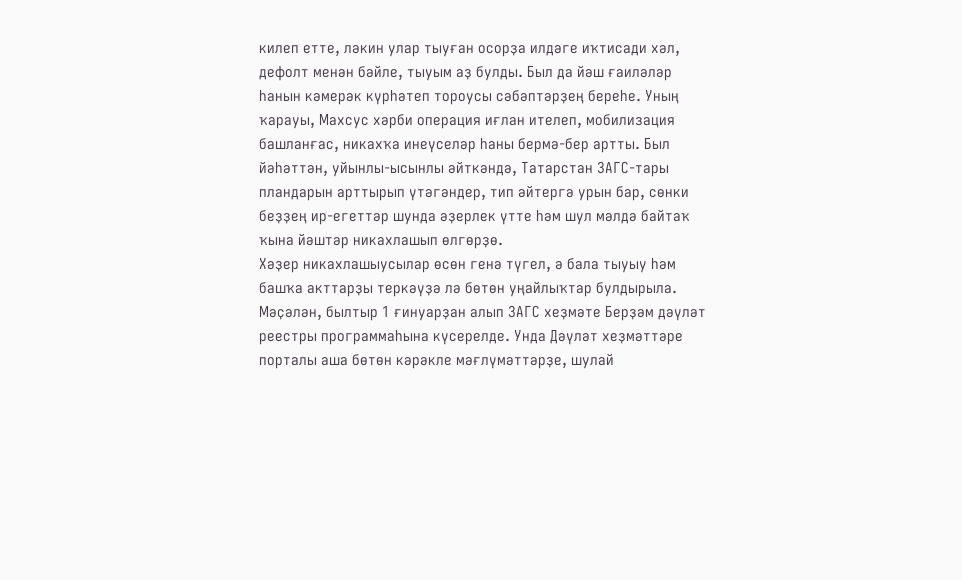килеп етте, ләкин улар тыуған осорҙа илдәге иҡтисади хәл, дефолт менән бәйле, тыуым аҙ булды. Был да йәш ғаиләләр һанын кәмерәк күрһәтеп тороусы сәбәптәрҙең береһе. Уның ҡарауы, Махсус хәрби операция иғлан ителеп, мобилизация башланғас, никахҡа инеүселәр һаны бермә-бер артты. Был йәһәттән, уйынлы-ысынлы әйткәндә, Татарстан ЗАГС-тары пландарын арттырып үтәгәндер, тип әйтергә урын бар, сөнки беҙҙең ир-егеттәр шунда әҙерлек үтте һәм шул мәлдә байтаҡ ҡына йәштәр никахлашып өлгөрҙө.
Хәҙер никахлашыусылар өсөн генә түгел, ә бала тыуыу һәм башҡа акттарҙы теркәүҙә лә бөтөн уңайлыҡтар булдырыла. Мәҫәлән, былтыр 1 ғинуарҙан алып ЗАГС хеҙмәте Берҙәм дәүләт реестры программаһына күсерелде. Унда Дәүләт хеҙмәттәре порталы аша бөтөн кәрәкле мәғлүмәттәрҙе, шулай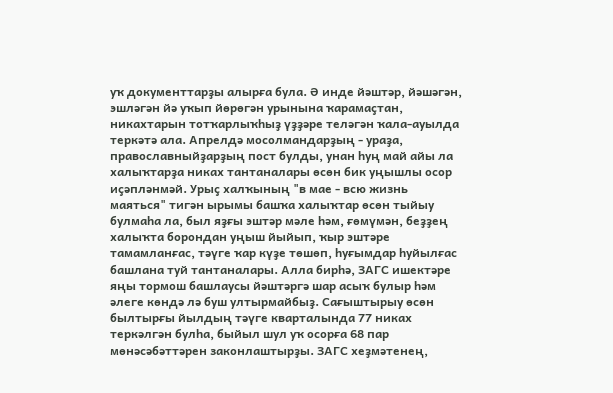уҡ документтарҙы алырға була. Ә инде йәштәр, йәшәгән, эшләгән йә уҡып йөрөгән урынына ҡарамаҫтан, никахтарын тотҡарлыҡһыҙ үҙҙәре теләгән ҡала-ауылда теркәтә ала. Апрелдә мосолмандарҙың - ураҙа, православныйҙарҙың пост булды, унан һуң май айы ла халыҡтарҙа никах тантаналары өсөн бик уңышлы осор иҫәпләнмәй. Урыҫ халҡының "в мае - всю жизнь маяться" тигән ырымы башҡа халыҡтар өсөн тыйыу булмаһа ла, был яҙғы эштәр мәле һәм, ғөмүмән, беҙҙең халыҡта борондан уңыш йыйып, ҡыр эштәре тамамланғас, тәүге ҡар күҙе төшөп, һуғымдар һуйылғас башлана туй тантаналары. Алла бирһә, ЗАГС ишектәре яңы тормош башлаусы йәштәргә шар асыҡ булыр һәм әлеге көндә лә буш ултырмайбыҙ. Сағыштырыу өсөн былтырғы йылдың тәүге кварталында 77 никах теркәлгән булһа, быйыл шул уҡ осорға 68 пар мөнәсәбәттәрен законлаштырҙы. ЗАГС хеҙмәтенең,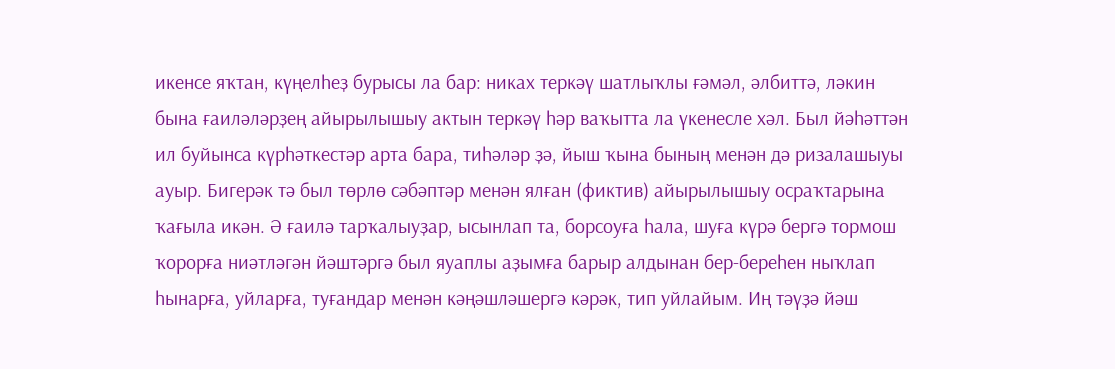икенсе яҡтан, күңелһеҙ бурысы ла бар: никах теркәү шатлыҡлы ғәмәл, әлбиттә, ләкин бына ғаиләләрҙең айырылышыу актын теркәү һәр ваҡытта ла үкенесле хәл. Был йәһәттән ил буйынса күрһәткестәр арта бара, тиһәләр ҙә, йыш ҡына бының менән дә ризалашыуы ауыр. Бигерәк тә был төрлө сәбәптәр менән ялған (фиктив) айырылышыу осраҡтарына ҡағыла икән. Ә ғаилә тарҡалыуҙар, ысынлап та, борсоуға һала, шуға күрә бергә тормош ҡорорға ниәтләгән йәштәргә был яуаплы аҙымға барыр алдынан бер-береһен ныҡлап һынарға, уйларға, туғандар менән кәңәшләшергә кәрәк, тип уйлайым. Иң тәүҙә йәш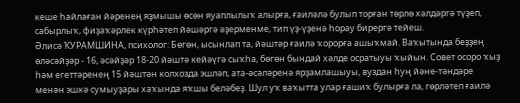кеше һайлаған йәренең яҙмышы өсөн яуаплылыҡ алырға, ғаиләлә булып торған төрлө хәлдәргә түҙеп, сабырлыҡ, фиҙаҡәрлек күрһәтеп йәшәргә әҙерменме, тип үҙ-үҙенә һорау бирергә тейеш.
Әлисә ҠУРАМШИНА, психолог: Бөгөн, ысынлап та, йәштәр ғаилә ҡорорға ашыҡмай. Ваҡытында беҙҙең өләсәйҙәр - 16, әсәйҙәр 18-20 йәштә кейәүгә сыҡһа, бөгөн бындай хәлде осратыуы ҡыйын. Совет осоро ҡыҙ һәм егеттәренең 15 йәштән колхозда эшләп, ата-әсәләренә ярҙамлашыуы, вуздан һуң йәне-тәндәре менән эшкә сумыуҙары хаҡында яҡшы беләбеҙ. Шул уҡ ваҡытта улар ғашиҡ булырға ла, гөрләтеп ғаилә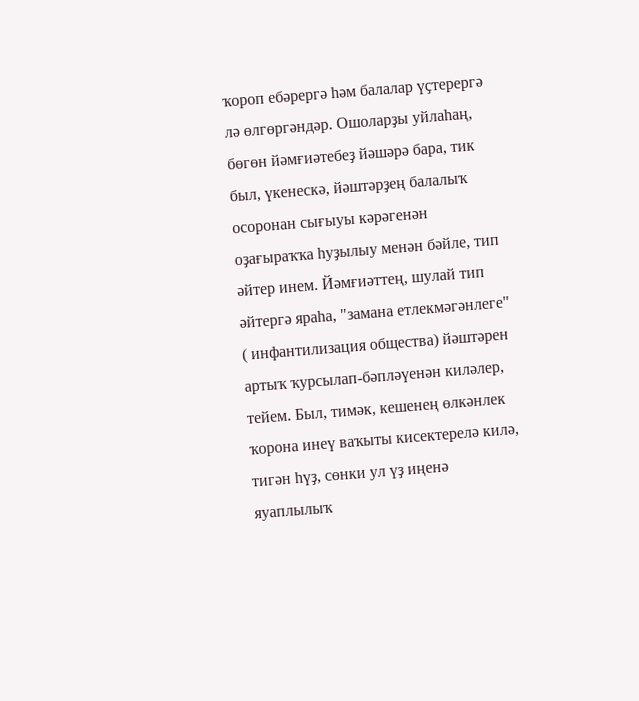ҡороп ебәрергә һәм балалар үҫтерергә лә өлгөргәндәр. Ошоларҙы уйлаһаң, бөгөн йәмғиәтебеҙ йәшәрә бара, тик был, үкенескә, йәштәрҙең балалыҡ осоронан сығыуы кәрәгенән оҙағыраҡҡа һуҙылыу менән бәйле, тип әйтер инем. Йәмғиәттең, шулай тип әйтергә яраһа, "замана етлекмәгәнлеге" ( инфантилизация общества) йәштәрен артыҡ ҡурсылап-бәпләүенән киләлер, тейем. Был, тимәк, кешенең өлкәнлек ҡорона инеү ваҡыты кисектерелә килә, тигән һүҙ, сөнки ул үҙ иңенә яуаплылыҡ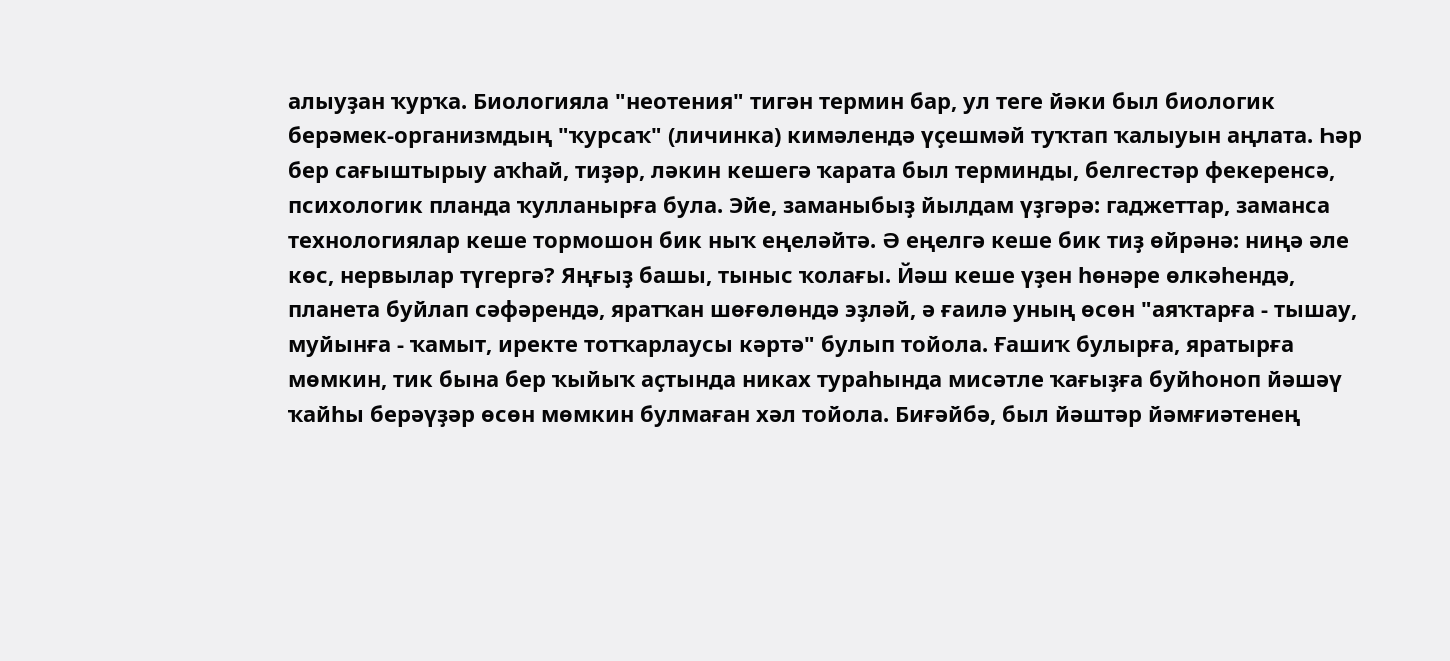алыуҙан ҡурҡа. Биологияла "неотения" тигән термин бар, ул теге йәки был биологик берәмек-организмдың "ҡурсаҡ" (личинка) кимәлендә үҫешмәй туҡтап ҡалыуын аңлата. Һәр бер сағыштырыу аҡһай, тиҙәр, ләкин кешегә ҡарата был терминды, белгестәр фекеренсә, психологик планда ҡулланырға була. Эйе, заманыбыҙ йылдам үҙгәрә: гаджеттар, заманса технологиялар кеше тормошон бик ныҡ еңеләйтә. Ә еңелгә кеше бик тиҙ өйрәнә: ниңә әле көс, нервылар түгергә? Яңғыҙ башы, тыныс ҡолағы. Йәш кеше үҙен һөнәре өлкәһендә, планета буйлап сәфәрендә, яратҡан шөғөлөндә эҙләй, ә ғаилә уның өсөн "аяҡтарға - тышау, муйынға - ҡамыт, иректе тотҡарлаусы кәртә" булып тойола. Ғашиҡ булырға, яратырға мөмкин, тик бына бер ҡыйыҡ аҫтында никах тураһында мисәтле ҡағыҙға буйһоноп йәшәү ҡайһы берәүҙәр өсөн мөмкин булмаған хәл тойола. Биғәйбә, был йәштәр йәмғиәтенең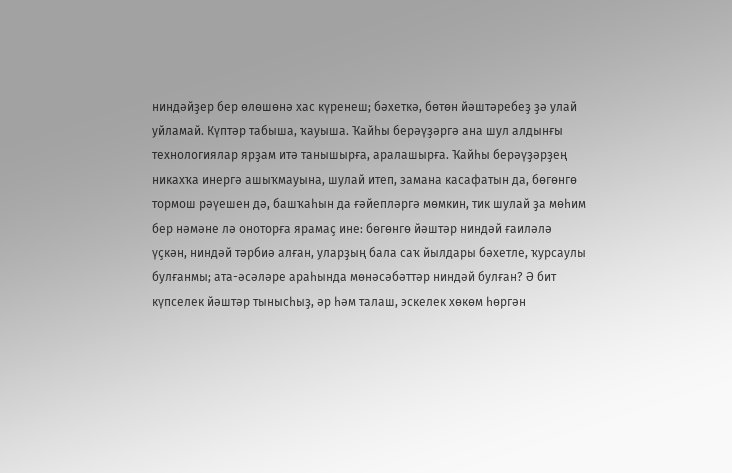ниндәйҙер бер өлөшөнә хас күренеш; бәхеткә, бөтөн йәштәребеҙ ҙә улай уйламай. Күптәр табыша, ҡауыша. Ҡайһы берәүҙәргә ана шул алдынғы технологиялар ярҙам итә танышырға, аралашырға. Ҡайһы берәүҙәрҙең никахҡа инергә ашыҡмауына, шулай итеп, замана касафатын да, бөгөнгө тормош рәүешен дә, башҡаһын да ғәйепләргә мөмкин, тик шулай ҙа мөһим бер нәмәне лә оноторға ярамаҫ ине: бөгөнгө йәштәр ниндәй ғаиләлә үҫкән, ниндәй тәрбиә алған, уларҙың бала саҡ йылдары бәхетле, ҡурсаулы булғанмы; ата-әсәләре араһында мөнәсәбәттәр ниндәй булған? Ә бит күпселек йәштәр тынысһыҙ, әр һәм талаш, эскелек хөкөм һөргән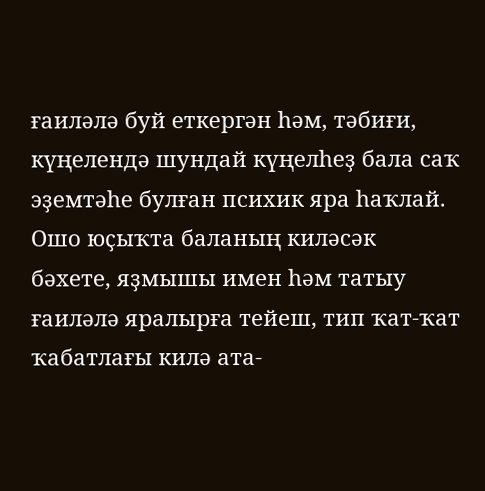ғаиләлә буй еткергән һәм, тәбиғи, күңелендә шундай күңелһеҙ бала саҡ эҙемтәһе булған психик яра һаҡлай. Ошо юҫыҡта баланың киләсәк бәхете, яҙмышы имен һәм татыу ғаиләлә яралырға тейеш, тип ҡат-ҡат ҡабатлағы килә ата-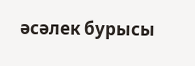әсәлек бурысы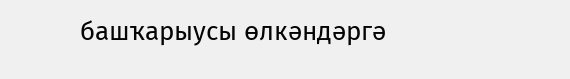башҡарыусы өлкәндәргә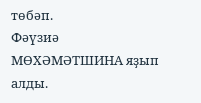төбәп.
Фәүзиә МӨХӘМӘТШИНА яҙып алды.